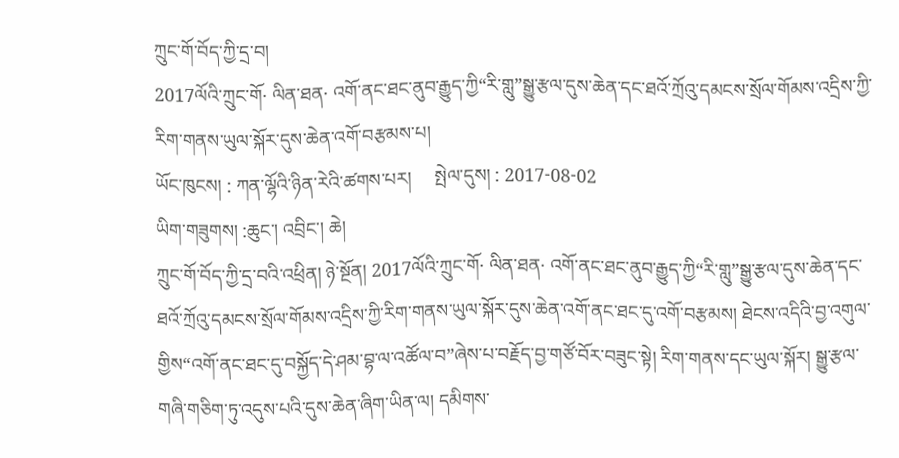ཀྲུང་གོ་བོད་ཀྱི་དྲ་བ།
2017ལོའི་ཀྲུང་གོ· ལིན་ཐན· འགོ་ནང་ཐང་ནུབ་རྒྱུད་ཀྱི“རི་གླུ”སྒྱུ་རྩལ་དུས་ཆེན་དང་ཐའོ་ཀྲོའུ་དམངས་སྲོལ་གོམས་འདྲིས་ཀྱི་རིག་གནས་ཡུལ་སྐོར་དུས་ཆེན་འགོ་བརྩམས་པ།
ཡོང་ཁུངས། : ཀན་ལྷོའི་ཉིན་རེའི་ཚགས་པར།     སྤེལ་དུས། : 2017-08-02
ཡིག་གཟུགས། :ཆུང་། འབྲིང་། ཆེ།
ཀྲུང་གོ་བོད་ཀྱི་དྲ་བའི་འཕྲིན། ཉེ་སྔོན། 2017ལོའི་ཀྲུང་གོ· ལིན་ཐན· འགོ་ནང་ཐང་ནུབ་རྒྱུད་ཀྱི“རི་གླུ”སྒྱུ་རྩལ་དུས་ཆེན་དང་ཐའོ་ཀྲོའུ་དམངས་སྲོལ་གོམས་འདྲིས་ཀྱི་རིག་གནས་ཡུལ་སྐོར་དུས་ཆེན་འགོ་ནང་ཐང་དུ་འགོ་བརྩམས། ཐེངས་འདིའི་བྱ་འགུལ་གྱིས“འགོ་ནང་ཐང་དུ་བསྐྱོད་དེ་ཤམ་བྷ་ལ་འཚོལ་བ”ཞེས་པ་བརྗོད་བྱ་གཙོ་བོར་བཟུང་སྟེ། རིག་གནས་དང་ཡུལ་སྐོར། སྒྱུ་རྩལ་གཞི་གཅིག་ཏུ་འདུས་པའི་དུས་ཆེན་ཞིག་ཡིན་ལ། དམིགས་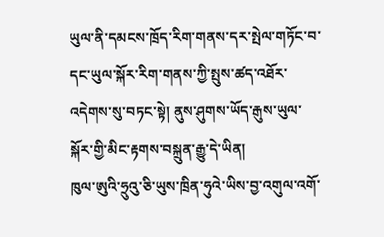ཡུལ་ནི་དམངས་ཁྲོད་རིག་གནས་དར་སྤེལ་གཏོང་བ་དང་ཡུལ་སྐོར་རིག་གནས་ཀྱི་སྤུས་ཚད་འཐོར་འདེགས་སུ་བཏང་སྟེ། ནུས་ཤུགས་ཡོད་རྒུས་ཡུལ་སྐོར་གྱི་མིང་རྟགས་བསྐྲུན་རྒྱུ་དེ་ཡིན།
ཁུལ་ཨུའི་ཧྲུའུ་ཅི་ཡུས་ཁྲིན་ཧུའེ་ཡིས་བྱ་འགུལ་འགོ་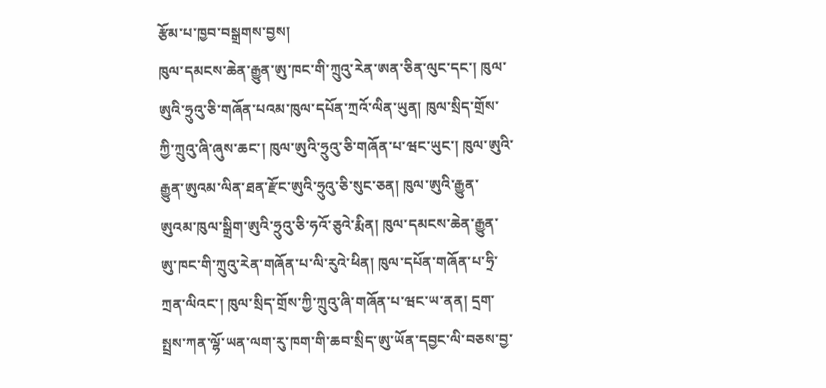རྩོམ་པ་ཁྱབ་བསྒྲགས་བྱས།
ཁུལ་དམངས་ཆེན་རྒྱུན་ཨུ་ཁང་གི་ཀྲུའུ་རེན་ཨན་ཅིན་ལུང་དང་། ཁུལ་ཨུའི་ཧྲུའུ་ཅི་གཞོན་པའམ་ཁུལ་དཔོན་ཀྲའོ་ལིན་ཡུན། ཁུལ་སྲིད་གྲོས་ཀྱི་ཀྲུའུ་ཞི་ཞུས་ཆང་། ཁུལ་ཨུའི་ཧྲུའུ་ཅི་གཞོན་པ་ཝང་ཡུང་། ཁུལ་ཨུའི་རྒྱུན་ཨུའམ་ལིན་ཐན་རྫོང་ཨུའི་ཧྲུའུ་ཅི་སུང་ཅན། ཁུལ་ཨུའི་རྒྱུན་ཨུའམ་ཁུལ་སྒྲིག་ཨུའི་ཧྲུའུ་ཅི་ཧའོ་ཅུའེ་རྨིན། ཁུལ་དམངས་ཆེན་རྒྱུན་ཨུ་ཁང་གི་ཀྲུའུ་རེན་གཞོན་པ་ལི་རུའེ་ཕིན། ཁུལ་དཔོན་གཞོན་པ་ཧྲི་ཀྲན་ལིའང་། ཁུལ་སྲིད་གྲོས་ཀྱི་ཀྲུའུ་ཞི་གཞོན་པ་ཝང་ཡ་ནན། དྲག་སྤྲས་ཀན་ལྷོ་ཡན་ལག་རུ་ཁག་གི་ཆབ་སྲིད་ཨུ་ཡོན་དབྱང་ལི་བཅས་བྱ་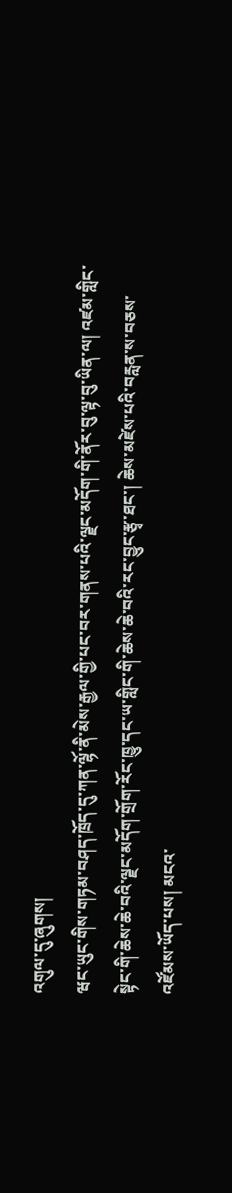འགུལ་དུ་ཞུགས།
ཝང་ཡུང་གིས་གཏམ་བཤད་ཁྲོད་དུ་ཀན་ལྷོ་ནི་མེས་རྒྱལ་གྱི་པང་བར་གནས་པའི་ལྗང་མདོག་གི་ནོར་བུ་ལྟ་བུ་ཡིན་ལ། འཛམ་གླིང་སྟེང་གི་ཆེས་ཆེ་བའི་ལྗང་མདོག་གྲོག་རོང་ཁྱུ་དང་ཡ་གླིང་གི་ཆེས་ཆེ་བའི་རང་བྱུང་རྩྭ་ཐང་། ཆེས་མཛེས་པའི་བརླན་ས་བཅས་འཛོམས་ཡོད་པས། མངའ་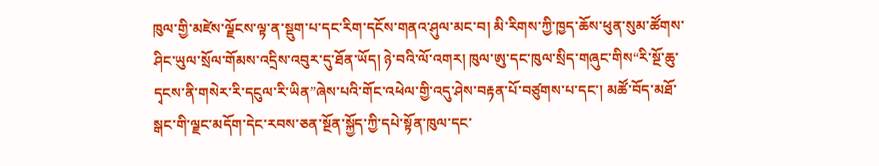ཁུལ་གྱི་མཛེས་ལྗོངས་ལྟ་ན་སྡུག་པ་དང་རིག་དངོས་གནའ་ཤུལ་མང་བ། མི་རིགས་ཀྱི་ཁྱད་ཆོས་ཕུན་སུམ་ཚོགས་ཤིང་ཡུལ་སྲོལ་གོམས་འདྲིས་འབུར་དུ་ཐོན་ཡོད། ཉེ་བའི་ལོ་འགར། ཁུལ་ཨུ་དང་ཁུལ་སྲིད་གཞུང་གིས“རི་སྔོ་ཆུ་དྭངས་ནི་གསེར་རི་དངུལ་རི་ཡིན”ཞེས་པའི་གོང་འཕེལ་གྱི་འདུ་ཤེས་བརྟན་པོ་བཙུགས་པ་དང་། མཚོ་བོད་མཐོ་སྒང་གི་ལྗང་མདོག་དེང་རབས་ཅན་སྔོན་སྐྱོད་ཀྱི་དཔེ་སྟོན་ཁུལ་དང་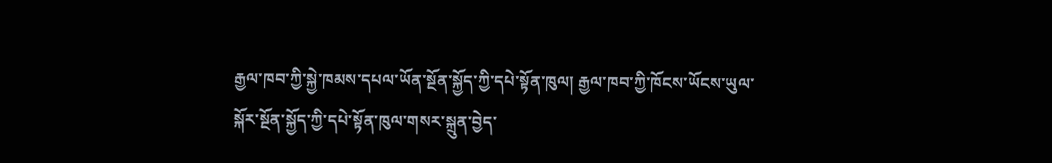རྒྱལ་ཁབ་ཀྱི་སྐྱེ་ཁམས་དཔལ་ཡོན་སྔོན་སྐྱོད་ཀྱི་དཔེ་སྟོན་ཁུལ། རྒྱལ་ཁབ་ཀྱི་ཁོངས་ཡོངས་ཡུལ་སྐོར་སྔོན་སྐྱོད་ཀྱི་དཔེ་སྟོན་ཁུལ་གསར་སྐྲུན་བྱེད་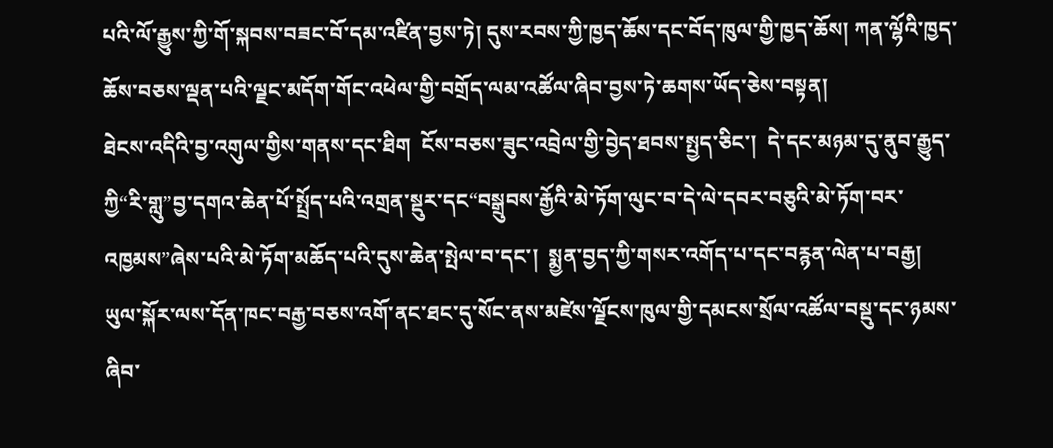པའི་ལོ་རྒྱུས་ཀྱི་གོ་སྐབས་བཟང་བོ་དམ་འཛིན་བྱས་ཏེ། དུས་རབས་ཀྱི་ཁྱད་ཆོས་དང་བོད་ཁུལ་གྱི་ཁྱད་ཆོས། ཀན་ལྷོའི་ཁྱད་ཆོས་བཅས་ལྡན་པའི་ལྗང་མདོག་གོང་འཕེལ་གྱི་བགྲོད་ལམ་འཚོལ་ཞིབ་བྱས་ཏེ་ཆགས་ཡོད་ཅེས་བསྟན།
ཐེངས་འདིའི་བྱ་འགུལ་གྱིས་གནས་དང་ཐིག  ངོས་བཅས་ཟུང་འབྲེལ་གྱི་བྱེད་ཐབས་སྤྱད་ཅིང་།  དེ་དང་མཉམ་དུ་ནུབ་རྒྱུད་ཀྱི“རི་གླུ”བྱ་དགའ་ཆེན་པོ་སྤྲོད་པའི་འགྲན་སྡུར་དང“བསྒྲུབས་རྒྱོའི་མེ་ཏོག་ལུང་བ་དེ་ལེ་དབར་བཅུའི་མེ་ཏོག་བར་འཁྱམས”ཞེས་པའི་མེ་ཏོག་མཆོད་པའི་དུས་ཆེན་སྤེལ་བ་དང་།  སྨྱན་བྱད་ཀྱི་གསར་འགོད་པ་དང་བརྙན་ལེན་པ་བརྒྱ།  ཡུལ་སྐོར་ལས་དོན་ཁང་བརྒྱ་བཅས་འགོ་ནང་ཐང་དུ་སོང་ནས་མཛེས་ལྗོངས་ཁུལ་གྱི་དམངས་སྲོལ་འཚོལ་བསྡུ་དང་ཉམས་ཞིབ་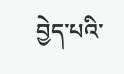བྱེད་པའི་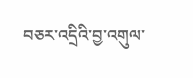བཅར་འདྲིའི་བྱ་འགུལ་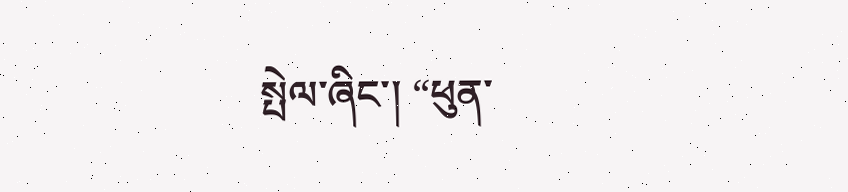སྤེལ་ཞིང་། “ཕུན་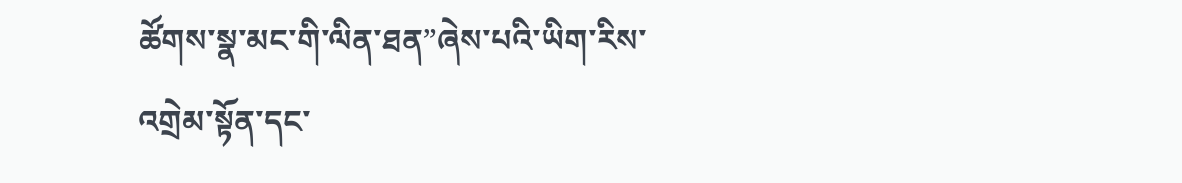ཚོགས་སྣ་མང་གི་ལིན་ཐན”ཞེས་པའི་ཡིག་རིས་འགྲེམ་སྟོན་དང་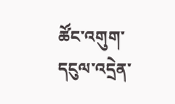ཚོང་འགུག་དངུལ་འདྲེན་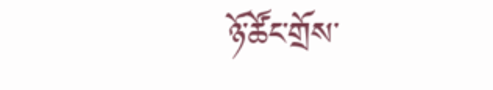ཉོ་ཚོང་གྲོས་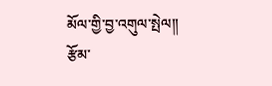མོལ་གྱི་བྱ་འགུལ་སྤེལ།།
རྩོམ་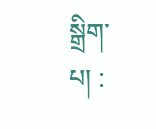སྒྲིག་པ། :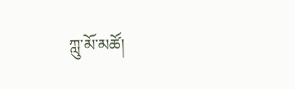ཀླུ་མོ་མཚོ།